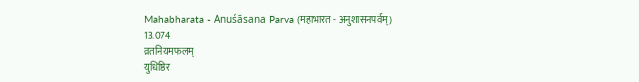Mahabharata - Anuśāsana Parva (महाभारत - अनुशासनपर्वम्)
13.074
व्रतनियमफलम्
युधिष्ठिर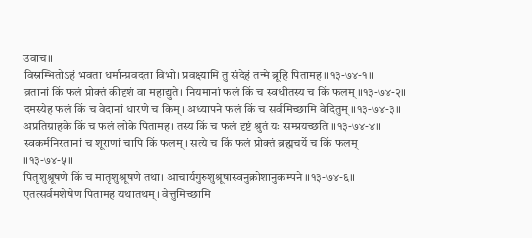उवाच॥
विस्रम्भितोऽहं भवता धर्मान्प्रवदता विभो। प्रवक्ष्यामि तु संदेहं तन्मे ब्रूहि पितामह ॥१३-७४-१॥
व्रतानां किं फलं प्रोक्तं कीदृशं वा महाद्युते। नियमानां फलं किं च स्वधीतस्य च किं फलम् ॥१३-७४-२॥
दमस्येह फलं किं च वेदानां धारणे च किम्। अध्यापने फलं किं च सर्वमिच्छामि वेदितुम् ॥१३-७४-३॥
अप्रतिग्राहके किं च फलं लोके पितामह। तस्य किं च फलं दृष्टं श्रुतं यः सम्प्रयच्छति ॥१३-७४-४॥
स्वकर्मनिरतानां च शूराणां चापि किं फलम्। सत्ये च किं फलं प्रोक्तं ब्रह्मचर्ये च किं फलम् ॥१३-७४-५॥
पितृशुश्रूषणे किं च मातृशुश्रूषणे तथा। आचार्यगुरुशुश्रूषास्वनुक्रोशानुकम्पने ॥१३-७४-६॥
एतत्सर्वमशेषेण पितामह यथातथम्। वेत्तुमिच्छामि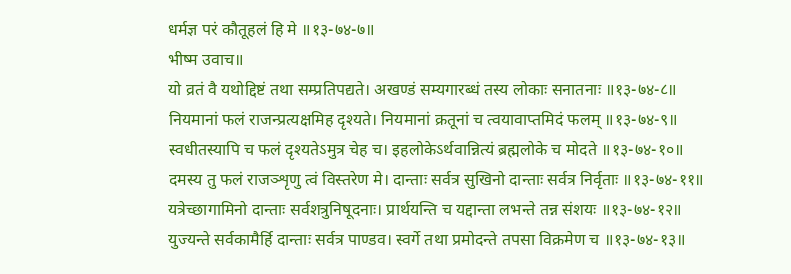धर्मज्ञ परं कौतूहलं हि मे ॥१३-७४-७॥
भीष्म उवाच॥
यो व्रतं वै यथोद्दिष्टं तथा सम्प्रतिपद्यते। अखण्डं सम्यगारब्धं तस्य लोकाः सनातनाः ॥१३-७४-८॥
नियमानां फलं राजन्प्रत्यक्षमिह दृश्यते। नियमानां क्रतूनां च त्वयावाप्तमिदं फलम् ॥१३-७४-९॥
स्वधीतस्यापि च फलं दृश्यतेऽमुत्र चेह च। इहलोकेऽर्थवान्नित्यं ब्रह्मलोके च मोदते ॥१३-७४-१०॥
दमस्य तु फलं राजञ्शृणु त्वं विस्तरेण मे। दान्ताः सर्वत्र सुखिनो दान्ताः सर्वत्र निर्वृताः ॥१३-७४-११॥
यत्रेच्छागामिनो दान्ताः सर्वशत्रुनिषूदनाः। प्रार्थयन्ति च यद्दान्ता लभन्ते तन्न संशयः ॥१३-७४-१२॥
युज्यन्ते सर्वकामैर्हि दान्ताः सर्वत्र पाण्डव। स्वर्गे तथा प्रमोदन्ते तपसा विक्रमेण च ॥१३-७४-१३॥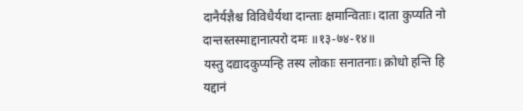दानैर्यज्ञैश्च विविधैर्यथा दान्ताः क्षमान्विताः। दाता कुप्यति नो दान्तस्तस्माद्दानात्परो दमः ॥१३-७४-१४॥
यस्तु दद्यादकुप्यन्हि तस्य लोकाः सनातनाः। क्रोधो हन्ति हि यद्दानं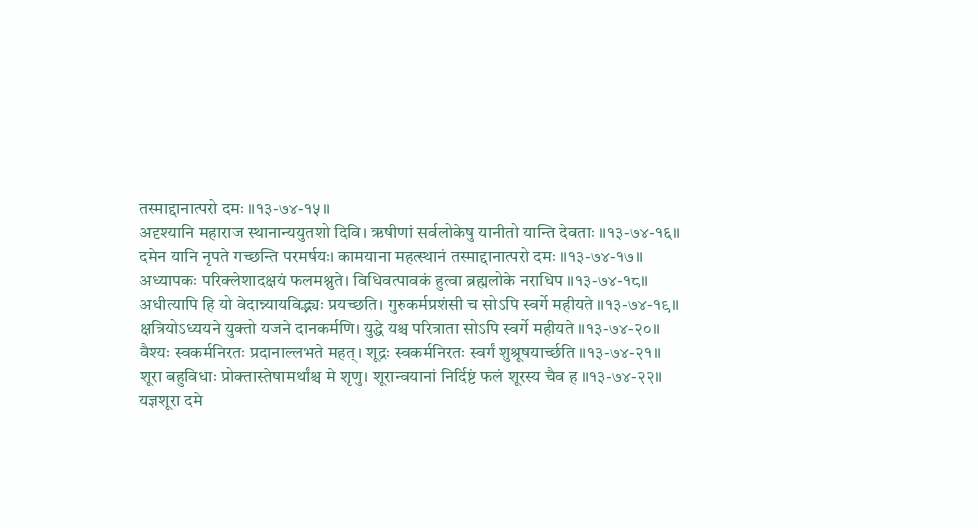तस्माद्दानात्परो दमः ॥१३-७४-१५॥
अदृश्यानि महाराज स्थानान्ययुतशो दिवि। ऋषीणां सर्वलोकेषु यानीतो यान्ति देवताः ॥१३-७४-१६॥
दमेन यानि नृपते गच्छन्ति परमर्षयः। कामयाना महत्स्थानं तस्माद्दानात्परो दमः ॥१३-७४-१७॥
अध्यापकः परिक्लेशादक्षयं फलमश्नुते। विधिवत्पावकं हुत्वा ब्रह्मलोके नराधिप ॥१३-७४-१८॥
अधीत्यापि हि यो वेदान्न्यायविद्भ्यः प्रयच्छति। गुरुकर्मप्रशंसी च सोऽपि स्वर्गे महीयते ॥१३-७४-१९॥
क्षत्रियोऽध्ययने युक्तो यजने दानकर्मणि। युद्धे यश्च परित्राता सोऽपि स्वर्गे महीयते ॥१३-७४-२०॥
वैश्यः स्वकर्मनिरतः प्रदानाल्लभते महत्। शूद्रः स्वकर्मनिरतः स्वर्गं शुश्रूषयार्च्छति ॥१३-७४-२१॥
शूरा बहुविधाः प्रोक्तास्तेषामर्थांश्च मे शृणु। शूरान्वयानां निर्दिष्टं फलं शूरस्य चैव ह ॥१३-७४-२२॥
यज्ञशूरा दमे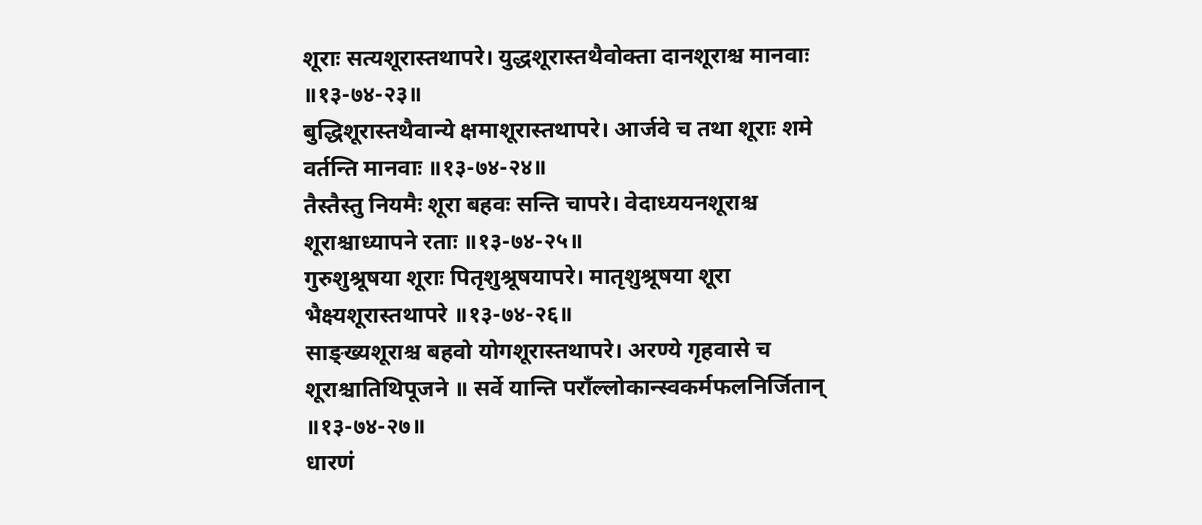शूराः सत्यशूरास्तथापरे। युद्धशूरास्तथैवोक्ता दानशूराश्च मानवाः ॥१३-७४-२३॥
बुद्धिशूरास्तथैवान्ये क्षमाशूरास्तथापरे। आर्जवे च तथा शूराः शमे वर्तन्ति मानवाः ॥१३-७४-२४॥
तैस्तैस्तु नियमैः शूरा बहवः सन्ति चापरे। वेदाध्ययनशूराश्च शूराश्चाध्यापने रताः ॥१३-७४-२५॥
गुरुशुश्रूषया शूराः पितृशुश्रूषयापरे। मातृशुश्रूषया शूरा भैक्ष्यशूरास्तथापरे ॥१३-७४-२६॥
साङ्ख्यशूराश्च बहवो योगशूरास्तथापरे। अरण्ये गृहवासे च शूराश्चातिथिपूजने ॥ सर्वे यान्ति पराँल्लोकान्स्वकर्मफलनिर्जितान् ॥१३-७४-२७॥
धारणं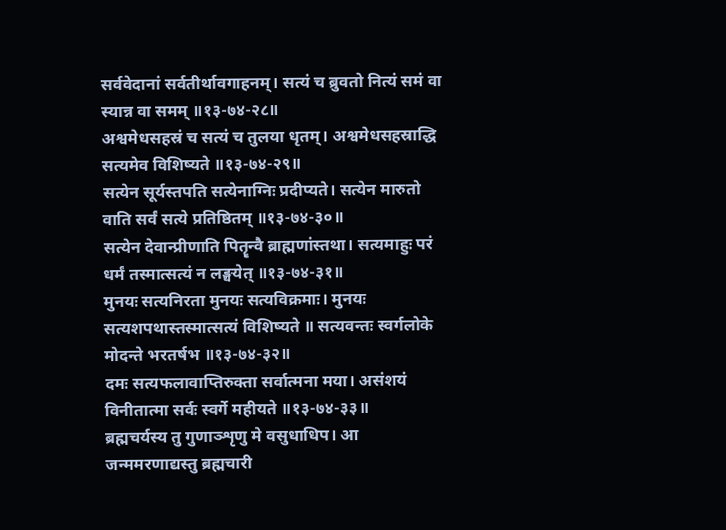सर्ववेदानां सर्वतीर्थावगाहनम्। सत्यं च ब्रुवतो नित्यं समं वा स्यान्न वा समम् ॥१३-७४-२८॥
अश्वमेधसहस्रं च सत्यं च तुलया धृतम्। अश्वमेधसहस्राद्धि सत्यमेव विशिष्यते ॥१३-७४-२९॥
सत्येन सूर्यस्तपति सत्येनाग्निः प्रदीप्यते। सत्येन मारुतो वाति सर्वं सत्ये प्रतिष्ठितम् ॥१३-७४-३०॥
सत्येन देवान्प्रीणाति पितॄन्वै ब्राह्मणांस्तथा। सत्यमाहुः परं धर्मं तस्मात्सत्यं न लङ्घयेत् ॥१३-७४-३१॥
मुनयः सत्यनिरता मुनयः सत्यविक्रमाः। मुनयः सत्यशपथास्तस्मात्सत्यं विशिष्यते ॥ सत्यवन्तः स्वर्गलोके मोदन्ते भरतर्षभ ॥१३-७४-३२॥
दमः सत्यफलावाप्तिरुक्ता सर्वात्मना मया। असंशयं विनीतात्मा सर्वः स्वर्गे महीयते ॥१३-७४-३३॥
ब्रह्मचर्यस्य तु गुणाञ्शृणु मे वसुधाधिप। आ जन्ममरणाद्यस्तु ब्रह्मचारी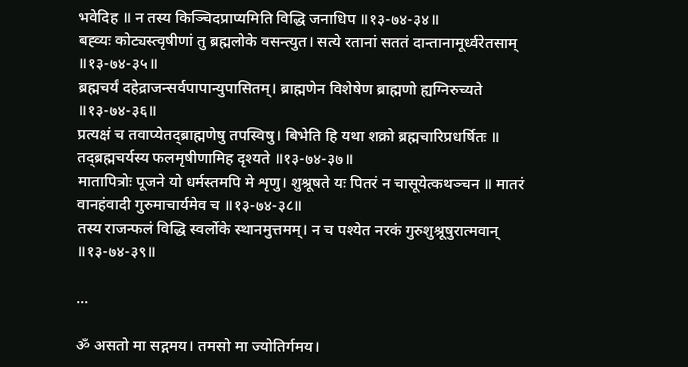भवेदिह ॥ न तस्य किञ्चिदप्राप्यमिति विद्धि जनाधिप ॥१३-७४-३४॥
बह्व्यः कोट्यस्त्वृषीणां तु ब्रह्मलोके वसन्त्युत। सत्ये रतानां सततं दान्तानामूर्ध्वरेतसाम् ॥१३-७४-३५॥
ब्रह्मचर्यं दहेद्राजन्सर्वपापान्युपासितम्। ब्राह्मणेन विशेषेण ब्राह्मणो ह्यग्निरुच्यते ॥१३-७४-३६॥
प्रत्यक्षं च तवाप्येतद्ब्राह्मणेषु तपस्विषु। बिभेति हि यथा शक्रो ब्रह्मचारिप्रधर्षितः ॥ तद्ब्रह्मचर्यस्य फलमृषीणामिह दृश्यते ॥१३-७४-३७॥
मातापित्रोः पूजने यो धर्मस्तमपि मे शृणु। शुश्रूषते यः पितरं न चासूयेत्कथञ्चन ॥ मातरं वानहंवादी गुरुमाचार्यमेव च ॥१३-७४-३८॥
तस्य राजन्फलं विद्धि स्वर्लोके स्थानमुत्तमम्। न च पश्येत नरकं गुरुशुश्रूषुरात्मवान् ॥१३-७४-३९॥

...

ॐ असतो मा सद्गमय। तमसो मा ज्योतिर्गमय।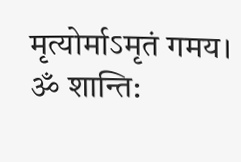मृत्योर्माऽमृतं गमय। ॐ शान्ति: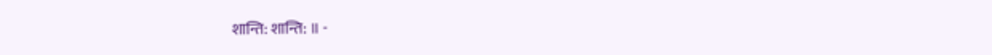शान्ति: शान्ति: ॥ -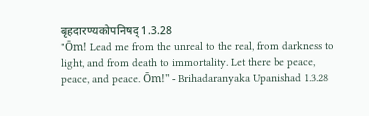बृहदारण्यकोपनिषद् 1.3.28
"Ōm! Lead me from the unreal to the real, from darkness to light, and from death to immortality. Let there be peace, peace, and peace. Ōm!" - Brihadaranyaka Upanishad 1.3.28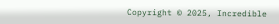Copyright © 2025, Incredible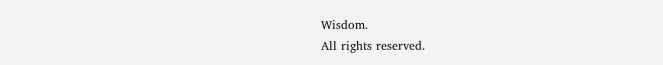Wisdom.
All rights reserved.